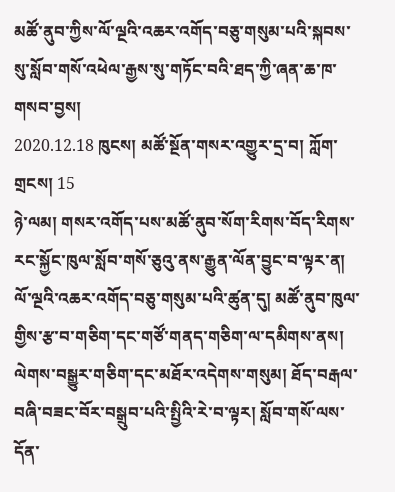མཚོ་ནུབ་ཀྱིས་ལོ་ལྔའི་འཆར་འགོད་བཅུ་གསུམ་པའི་སྐབས་སུ་སློབ་གསོ་འཕེལ་རྒྱས་སུ་གཏོང་བའི་ཐད་ཀྱི་ཞན་ཆ་ཁ་གསབ་བྱས།
2020.12.18 ཁུངས། མཚོ་སྔོན་གསར་འགྱུར་དྲ་བ། ཀློག་གྲངས། 15
ཉེ་ལམ། གསར་འགོད་པས་མཚོ་ནུབ་སོག་རིགས་བོད་རིགས་རང་སྐྱོང་ཁུལ་སློབ་གསོ་ཅུའུ་ནས་རྒྱུན་ལོན་བྱུང་བ་ལྟར་ན། ལོ་ལྔའི་འཆར་འགོད་བཅུ་གསུམ་པའི་ཚུན་དུ། མཚོ་ནུབ་ཁུལ་གྱིས་རྩ་བ་གཅིག་དང་གཙོ་གནད་གཅིག་ལ་དམིགས་ནས། ལེགས་བསྒྱུར་གཅིག་དང་མཐོར་འདེགས་གསུམ། ཐོད་བརྒལ་བཞི་བཟང་བོར་བསྒྲུབ་པའི་སྤྱིའི་རེ་བ་ལྟར། སློབ་གསོ་ལས་དོན་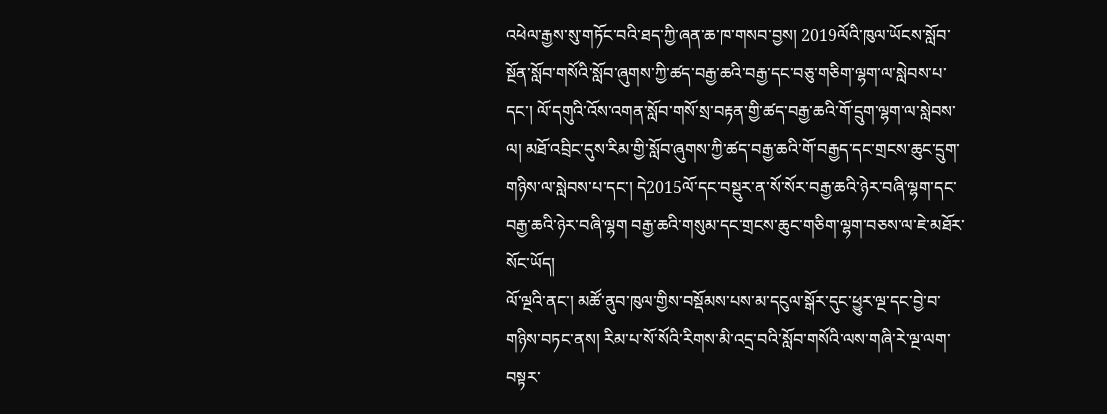འཕེལ་རྒྱས་སུ་གཏོང་བའི་ཐད་ཀྱི་ཞན་ཆ་ཁ་གསབ་བྱས། 2019ལོའི་ཁུལ་ཡོངས་སློབ་སྔོན་སློབ་གསོའི་སློབ་ཞུགས་ཀྱི་ཚད་བརྒྱ་ཆའི་བརྒྱ་དང་བཅུ་གཅིག་ལྷག་ལ་སླེབས་པ་དང་། ལོ་དགུའི་འོས་འགན་སློབ་གསོ་སྲ་བརྟན་གྱི་ཚད་བརྒྱ་ཆའི་གོ་དྲུག་ལྷག་ལ་སླེབས་ལ། མཐོ་འབྲིང་དུས་རིམ་གྱི་སློབ་ཞུགས་ཀྱི་ཚད་བརྒྱ་ཆའི་གོ་བརྒྱད་དང་གྲངས་ཆུང་དྲུག་གཉིས་ལ་སླེབས་པ་དང་། དེ2015ལོ་དང་བསྡུར་ན་སོ་སོར་བརྒྱ་ཆའི་ཉེར་བཞི་ལྷག་དང་བརྒྱ་ཆའི་ཉེར་བཞི་ལྷག བརྒྱ་ཆའི་གསུམ་དང་གྲངས་ཆུང་གཅིག་ལྷག་བཅས་ལ་ཇེ་མཐོར་སོང་ཡོད།
ལོ་ལྔའི་ནང་། མཚོ་ནུབ་ཁུལ་གྱིས་བསྡོམས་པས་མ་དངུལ་སྒོར་དུང་ཕྱུར་ལྔ་དང་བྱེ་བ་གཉིས་བཏང་ནས། རིམ་པ་སོ་སོའི་རིགས་མི་འདྲ་བའི་སློབ་གསོའི་ལས་གཞི་རེ་ལྔ་ལག་བསྟར་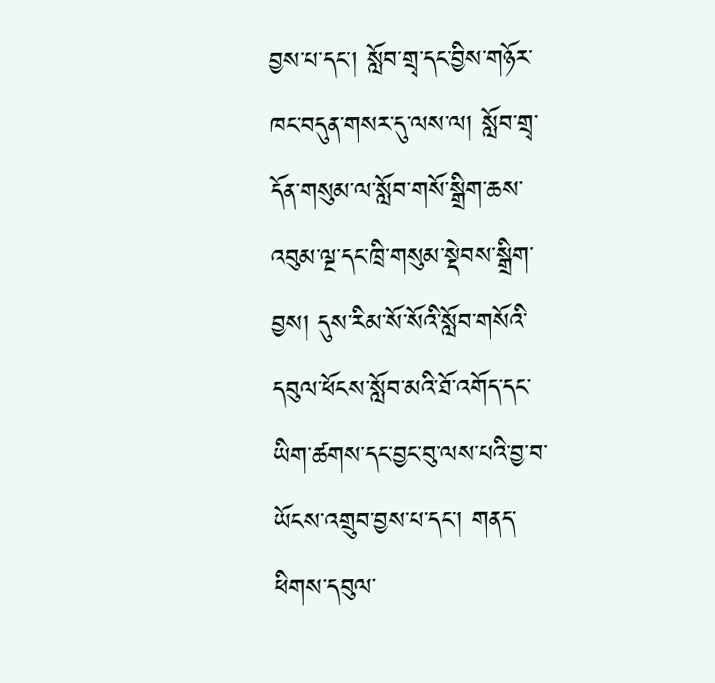བྱས་པ་དང་། སློབ་གྲྭ་དང་བྱིས་གཉོར་ཁང་བདུན་གསར་དུ་ལས་ལ། སློབ་གྲྭ་དོན་གསུམ་ལ་སློབ་གསོ་སྒྲིག་ཆས་འབུམ་ལྔ་དང་ཁྲི་གསུམ་སྡེབས་སྒྲིག་བྱས། དུས་རིམ་སོ་སོའི་སློབ་གསོའི་དབུལ་ཕོངས་སློབ་མའི་ཐོ་འགོད་དང་ཡིག་ཚགས་དང་བྱང་བུ་ལས་པའི་བྱ་བ་ཡོངས་འགྲུབ་བྱས་པ་དང་། གནད་ཕིགས་དབུལ་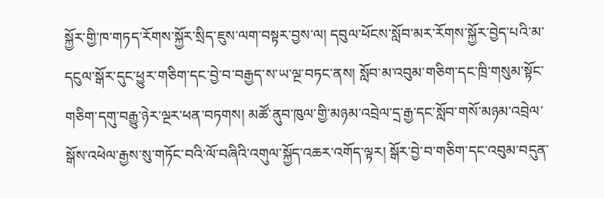སྐྱོར་གྱི་ཁ་གཏད་རོགས་སྐྱོར་སྲིད་ཇུས་ལག་བསྟར་བྱས་ལ། དབུལ་ཕོངས་སློབ་མར་རོགས་སྐྱོར་བྱེད་པའི་མ་དངུལ་སྒོར་དུང་ཕྱུར་གཅིག་དང་བྱེ་བ་བརྒྱད་ས་ཡ་ལྔ་བཏང་ནས། སློབ་མ་འབུམ་གཅིག་དང་ཁྲི་གསུམ་སྟོང་གཅིག་དགུ་བརྒྱུ་ཉེར་ལྔར་ཕན་བཏགས། མཚོ་ནུབ་ཁུལ་གྱི་མཉམ་འབྲེལ་དྲ་རྒྱ་དང་སློབ་གསོ་མཉམ་འབྲེལ་སྒོས་འཕེལ་རྒྱས་སུ་གཏོང་བའི་ལོ་བཞིའི་འགུལ་སྐྱོད་འཆར་འགོད་ལྟར། སྒོར་བྱེ་བ་གཅིག་དང་འབུམ་བདུན་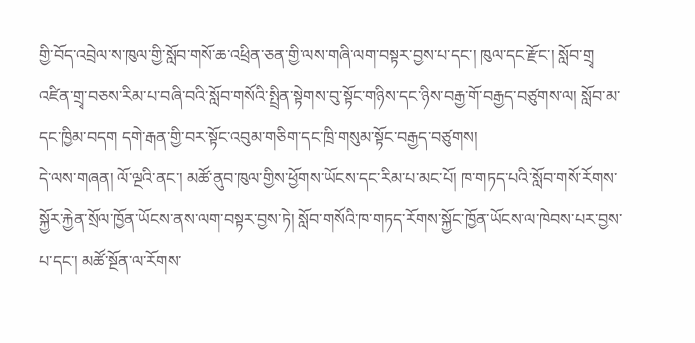གྱི་བོད་འབྲེལ་ས་ཁུལ་གྱི་སློབ་གསོ་ཆ་འཕྲིན་ཅན་གྱི་ལས་གཞི་ལག་བསྟར་བྱས་པ་དང་། ཁུལ་དང་རྫོང་། སློབ་གྲྭ འཛིན་གྲྭ་བཅས་རིམ་པ་བཞི་བའི་སློབ་གསོའི་སྤྲིན་སྟེགས་བུ་སྟོང་གཉིས་དང་ཉིས་བརྒྱ་གོ་བརྒྱད་བཙུགས་ལ། སློབ་མ་དང་ཁྱིམ་བདག དགེ་རྒན་གྱི་བར་སྟོང་འབུམ་གཅིག་དང་ཁྲི་གསུམ་སྟོང་བརྒྱད་བཙུགས།
དེ་ལས་གཞན། ལོ་ལྔའི་ནང་། མཚོ་ནུབ་ཁུལ་གྱིས་ཕྱོགས་ཡོངས་དང་རིམ་པ་མང་པོ། ཁ་གཏད་པའི་སློབ་གསོ་རོགས་སྐྱོར་རྐྱེན་སྲོལ་ཁྱོན་ཡོངས་ནས་ལག་བསྟར་བྱས་ཏེ། སློབ་གསོའི་ཁ་གཏད་རོགས་སྐྱོང་ཁྱོན་ཡོངས་ལ་ཁེབས་པར་བྱས་པ་དང་། མཚོ་སྔོན་ལ་རོགས་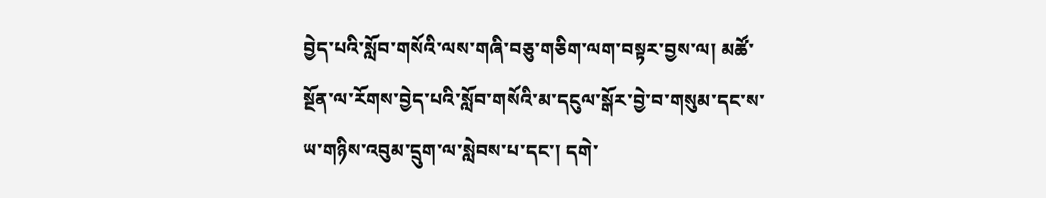བྱེད་པའི་སློབ་གསོའི་ལས་གཞི་བཅུ་གཅིག་ལག་བསྟར་བྱས་ལ། མཚོ་སྔོན་ལ་རོགས་བྱེད་པའི་སློབ་གསོའི་མ་དངུལ་སྒོར་བྱེ་བ་གསུམ་དང་ས་ཡ་གཉིས་འབུམ་དྲུག་ལ་སླེབས་པ་དང་། དགེ་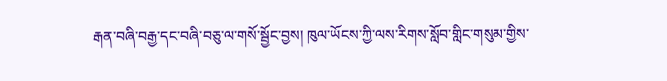རྒན་བཞི་བརྒྱ་དང་བཞི་བཅུ་ལ་གསོ་སྦྱོང་བྱས། ཁུལ་ཡོངས་ཀྱི་ལས་རིགས་སློབ་གླིང་གསུམ་གྱིས་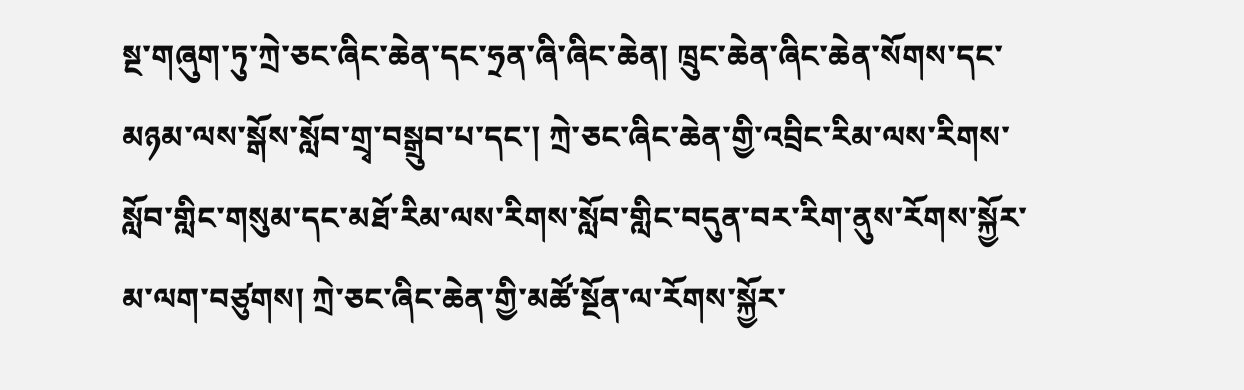སྔ་གཞུག་ཏུ་ཀྲེ་ཅང་ཞིང་ཆེན་དང་ཧྲན་ཞི་ཞིང་ཆེན། ཁྲུང་ཆེན་ཞིང་ཆེན་སོགས་དང་མཉམ་ལས་སྒོས་སློབ་གྲྭ་བསྒྲུབ་པ་དང་། ཀྲེ་ཅང་ཞིང་ཆེན་གྱི་འབྲིང་རིམ་ལས་རིགས་སློབ་གླིང་གསུམ་དང་མཐོ་རིམ་ལས་རིགས་སློབ་གླིང་བདུན་བར་རིག་ནུས་རོགས་སྐྱོར་མ་ལག་བཙུགས། ཀྲེ་ཅང་ཞིང་ཆེན་གྱི་མཚོ་སྔོན་ལ་རོགས་སྐྱོར་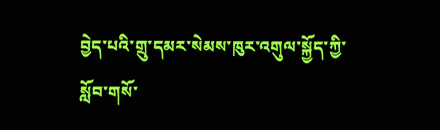བྱེད་པའི་གྲུ་དམར་སེམས་ཁུར་འགུལ་སྐྱོད་ཀྱི་སློབ་གསོ་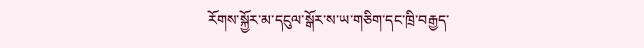རོགས་སྐྱོར་མ་དངུལ་སྒོར་ས་ཡ་གཅིག་དང་ཁྲི་བརྒྱད་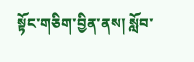སྟོང་གཅིག་བྱིན་ནས། སློབ་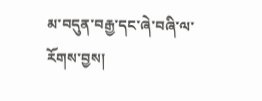མ་བདུན་བརྒྱ་དང་ཞེ་བཞི་ལ་རོགས་བྱས།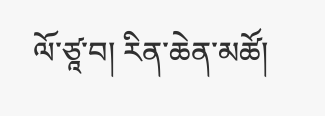ལོ་ཙཱ་བ། རིན་ཆེན་མཚོ།